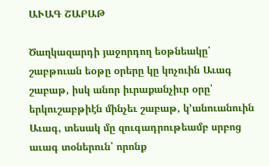ԱՒԱԳ ՇԱԲԱԹ

Ծաղկազարդի յաջորդող եօթնեակը՝ շաբթուան եօթը օրերը կը կոչուին Աւագ շաբաթ, իսկ անոր իւրաքանչիւր օրը՝ երկուշաբթիէն մինչեւ շաբաթ, կ՚անուանուին Աւագ, տեսակ մը զուգադրութեամբ սրբոց աւագ տօներուն՝ որոնք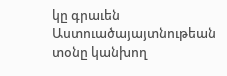կը գրաւեն Աստուածայայտնութեան տօնը կանխող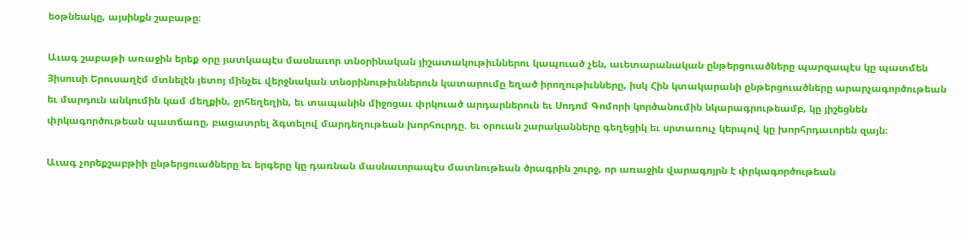եօթնեակը, այսինքն շաբաթը։

Աւագ շաբաթի առաջին երեք օրը յատկապէս մասնաւոր տնօրինական յիշատակութիւններու կապուած չեն, աւետարանական ընթերցուածները պարզապէս կը պատմեն Յիսուսի Երուսաղէմ մտնելէն յետոյ մինչեւ վերջնական տնօրինութիւններուն կատարումը եղած իրողութիւնները, իսկ Հին կտակարանի ընթերցուածները արարչագործութեան եւ մարդուն անկումին կամ մեղքին, ջրհեղեղին, եւ տապանին միջոցաւ փրկուած արդարներուն եւ Սոդոմ Գոմորի կործանումին նկարագրութեամբ, կը յիշեցնեն փրկագործութեան պատճառը, բացատրել ձգտելով մարդեղութեան խորհուրդը. եւ օրուան շարականները գեղեցիկ եւ սրտառուչ կերպով կը խորհրդաւորեն զայն։

Աւագ չորեքշաբթիի ընթերցուածները եւ երգերը կը դառնան մասնաւորապէս մատնութեան ծրագրին շուրջ, որ առաջին վարագոյրն է փրկագործութեան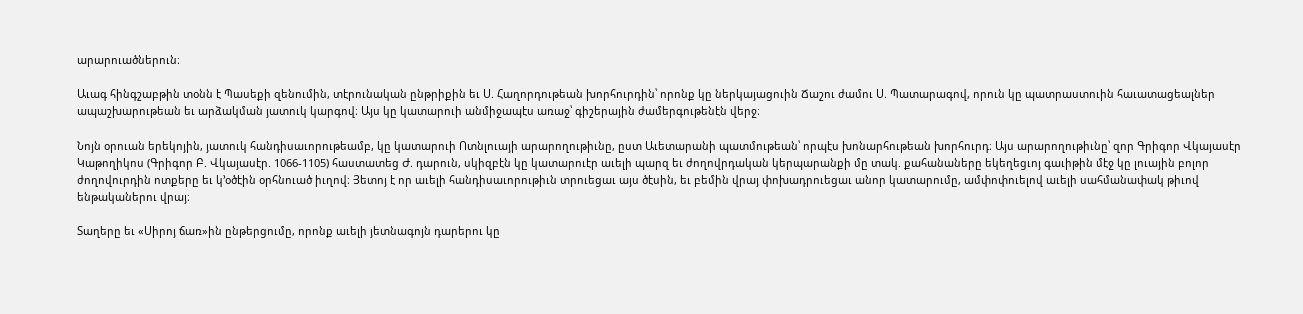արարուածներուն։

Աւագ հինգշաբթին տօնն է Պասեքի զենումին, տէրունական ընթրիքին եւ Ս. Հաղորդութեան խորհուրդին՝ որոնք կը ներկայացուին Ճաշու ժամու Ս. Պատարագով, որուն կը պատրաստուին հաւատացեալներ ապաշխարութեան եւ արձակման յատուկ կարգով։ Այս կը կատարուի անմիջապէս առաջ՝ գիշերային ժամերգութենէն վերջ։

Նոյն օրուան երեկոյին, յատուկ հանդիսաւորութեամբ, կը կատարուի Ոտնլուայի արարողութիւնը, ըստ Աւետարանի պատմութեան՝ որպէս խոնարհութեան խորհուրդ։ Այս արարողութիւնը՝ զոր Գրիգոր Վկայասէր Կաթողիկոս (Գրիգոր Բ. Վկայասէր. 1066-1105) հաստատեց Ժ. դարուն, սկիզբէն կը կատարուէր աւելի պարզ եւ ժողովրդական կերպարանքի մը տակ. քահանաները եկեղեցւոյ գաւիթին մէջ կը լուային բոլոր ժողովուրդին ոտքերը եւ կ՚օծէին օրհնուած իւղով։ Յետոյ է որ աւելի հանդիսաւորութիւն տրուեցաւ այս ծէսին, եւ բեմին վրայ փոխադրուեցաւ անոր կատարումը, ամփոփուելով աւելի սահմանափակ թիւով ենթականերու վրայ։

Տաղերը եւ «Սիրոյ ճառ»ին ընթերցումը, որոնք աւելի յետնագոյն դարերու կը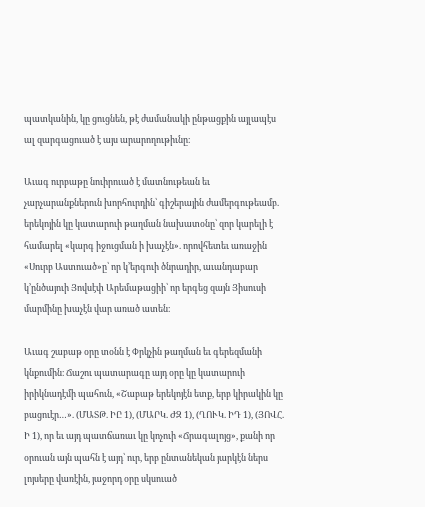պատկանին, կը ցուցնեն, թէ ժամանակի ընթացքին այլապէս ալ զարգացուած է այս արարողութիւնը։

Աւագ ուրբաթը նուիրուած է մատնութեան եւ չարչարանքներուն խորհուրդին՝ գիշերային ժամերգութեամբ. երեկոյին կը կատարուի թաղման նախատօնը՝ զոր կարելի է համարել «կարգ իջուցման ի խաչէն». որովհետեւ առաջին «Սուրբ Աստուած»ը՝ որ կ՚երգուի ծնրադիր, աւանդաբար կ՚ընծայուի Յովսէփ Արեմաթացիի՝ որ երգեց զայն Յիսուսի մարմինը խաչէն վար առած ատեն։

Աւագ շաբաթ օրը տօնն է Փրկչին թաղման եւ գերեզմանի կնքումին։ Ճաշու պատարագը այդ օրը կը կատարուի իրիկնադէմի պահուն, «Շաբաթ երեկոյէն ետք, երբ կիրակին կը բացուէր…». (ՄԱՏԹ. ԻԸ 1), (ՄԱՐԿ. ԺԶ 1), (ՂՈՒԿ. ԻԴ 1), (ՅՈՎՀ. Ի 1), որ եւ այդ պատճառաւ կը կոչուի «Ճրագալոյց», քանի որ օրուան այն պահն է այդ՝ ուր, երբ ընտանեկան յարկէն ներս լոյսերը վառէին, յաջորդ օրը սկսուած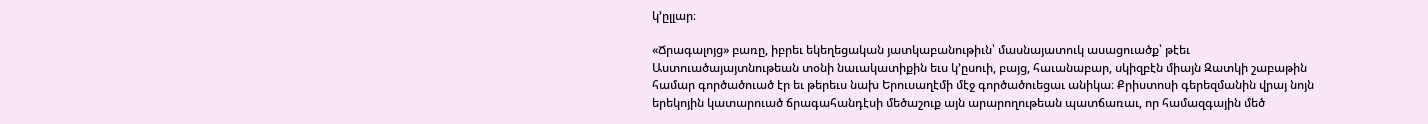կ՚ըլլար։

«Ճրագալոյց» բառը, իբրեւ եկեղեցական յատկաբանութիւն՝ մասնայատուկ ասացուածք՝ թէեւ Աստուածայայտնութեան տօնի նաւակատիքին եւս կ՚ըսուի, բայց, հաւանաբար, սկիզբէն միայն Զատկի շաբաթին համար գործածուած էր եւ թերեւս նախ Երուսաղէմի մէջ գործածուեցաւ անիկա։ Քրիստոսի գերեզմանին վրայ նոյն երեկոյին կատարուած ճրագահանդէսի մեծաշուք այն արարողութեան պատճառաւ, որ համազգային մեծ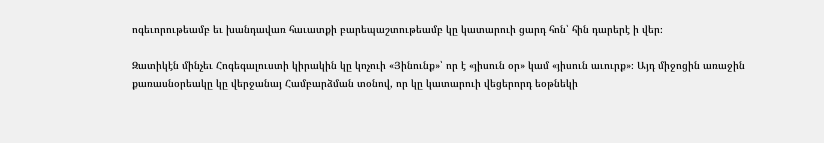ոգեւորութեամբ եւ խանդավառ հաւատքի բարեպաշտութեամբ կը կատարուի ցարդ հոն՝ հին դարերէ ի վեր։

Զատիկէն մինչեւ Հոգեգալուստի կիրակին կը կոչուի «Յինունք»՝ որ է «յիսուն օր» կամ «յիսուն աւուրք»։ Այդ միջոցին առաջին քառասնօրեակը կը վերջանայ Համբարձման տօնով, որ կը կատարուի վեցերորդ եօթնեկի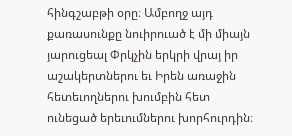հինգշաբթի օրը։ Ամբողջ այդ քառասունքը նուիրուած է մի միայն յարուցեալ Փրկչին երկրի վրայ իր աշակերտներու եւ Իրեն առաջին հետեւողներու խումբին հետ ունեցած երեւումներու խորհուրդին։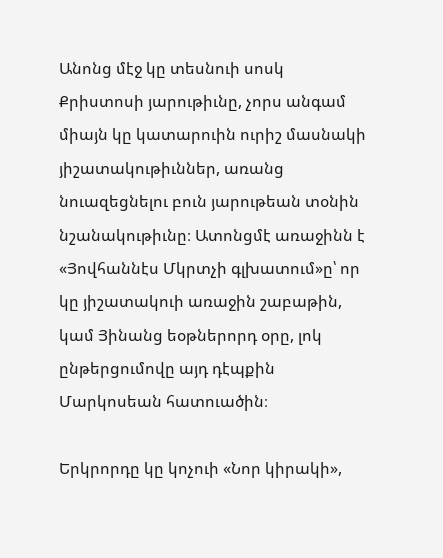Անոնց մէջ կը տեսնուի սոսկ Քրիստոսի յարութիւնը, չորս անգամ միայն կը կատարուին ուրիշ մասնակի յիշատակութիւններ, առանց նուազեցնելու բուն յարութեան տօնին նշանակութիւնը։ Ատոնցմէ առաջինն է «Յովհաննէս Մկրտչի գլխատում»ը՝ որ կը յիշատակուի առաջին շաբաթին, կամ Յինանց եօթներորդ օրը, լոկ ընթերցումովը այդ դէպքին Մարկոսեան հատուածին։

Երկրորդը կը կոչուի «Նոր կիրակի»,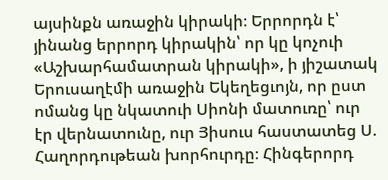այսինքն առաջին կիրակի։ Երրորդն է՝ յինանց երրորդ կիրակին՝ որ կը կոչուի «Աշխարհամատրան կիրակի», ի յիշատակ Երուսաղէմի առաջին Եկեղեցւոյն, որ ըստ ոմանց կը նկատուի Սիոնի մատուռը՝ ուր էր վերնատունը, ուր Յիսուս հաստատեց Ս. Հաղորդութեան խորհուրդը։ Հինգերորդ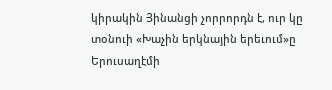կիրակին Յինանցի չորրորդն է, ուր կը տօնուի «Խաչին երկնային երեւում»ը Երուսաղէմի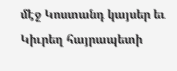մէջ Կոստանդ կայսեր եւ Կիւրեղ հայրապետի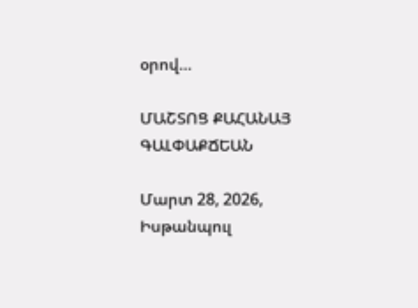օրով…

ՄԱՇՏՈՑ ՔԱՀԱՆԱՅ ԳԱԼՓԱՔՃԵԱՆ

Մարտ 28, 2026, Իսթանպուլ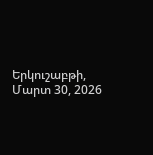Երկուշաբթի, Մարտ 30, 2026